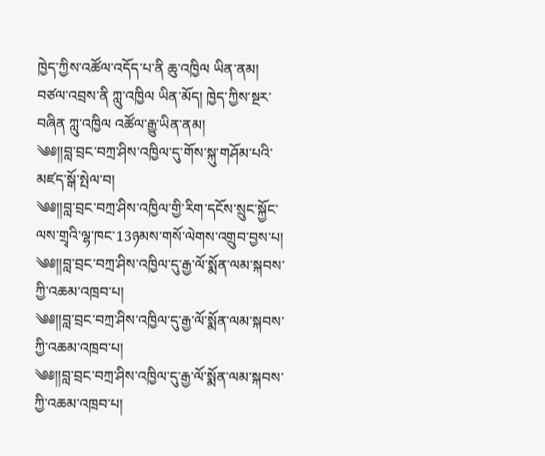ཁྱེད་ཀྱིས་འཚོལ་འདོད་པ་ནི ཆུ་འཁྱིལ ཡིན་ནམ།
བཙལ་འབྲས་ནི ཀླུ་འཁྱིལ ཡིན་མོད། ཁྱེད་ཀྱིས་སྔར་བཞིན ཀླུ་འཁྱིལ འཚོལ་རྒྱུ་ཡིན་ནམ།
༄༅།།བླ་བྲང་བཀྲ་ཤིས་འཁྱིལ་དུ་གོས་སྐུ་གཤོམ་པའི་མཛད་སྒོ་སྤེལ་བ།
༄༅།།བླ་བྲང་བཀྲ་ཤིས་འཁྱིལ་གྱི་རིག་དངོས་སྲུང་སྐྱོང་ལས་གྲྭའི་ལྷ་ཁང་13ཉམས་གསོ་ལེགས་འགྲུབ་བྱས་པ།
༄༅།།བླ་བྲང་བཀྲ་ཤིས་འཁྱིལ་དུ་རྒྱ་ལོ་སྨོན་ལམ་སྐབས་ཀྱི་འཆམ་འཁྲབ་པ།
༄༅།།བླ་བྲང་བཀྲ་ཤིས་འཁྱིལ་དུ་རྒྱ་ལོ་སྨོན་ལམ་སྐབས་ཀྱི་འཆམ་འཁྲབ་པ།
༄༅།།བླ་བྲང་བཀྲ་ཤིས་འཁྱིལ་དུ་རྒྱ་ལོ་སྨོན་ལམ་སྐབས་ཀྱི་འཆམ་འཁྲབ་པ།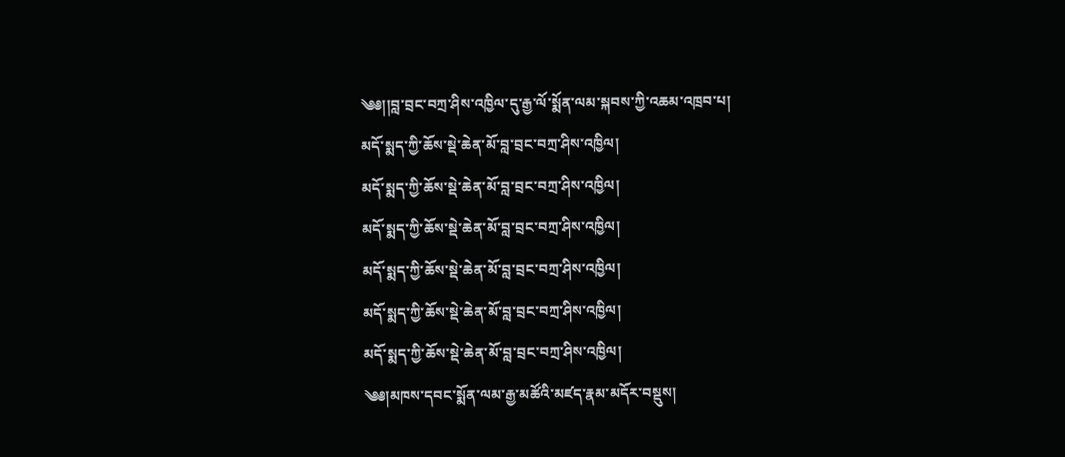༄༅།།བླ་བྲང་བཀྲ་ཤིས་འཁྱིལ་དུ་རྒྱ་ལོ་སྨོན་ལམ་སྐབས་ཀྱི་འཆམ་འཁྲབ་པ།
མདོ་སྨད་ཀྱི་ཆོས་སྡེ་ཆེན་མོ་བླ་བྲང་བཀྲ་ཤིས་འཁྱིལ།
མདོ་སྨད་ཀྱི་ཆོས་སྡེ་ཆེན་མོ་བླ་བྲང་བཀྲ་ཤིས་འཁྱིལ།
མདོ་སྨད་ཀྱི་ཆོས་སྡེ་ཆེན་མོ་བླ་བྲང་བཀྲ་ཤིས་འཁྱིལ།
མདོ་སྨད་ཀྱི་ཆོས་སྡེ་ཆེན་མོ་བླ་བྲང་བཀྲ་ཤིས་འཁྱིལ།
མདོ་སྨད་ཀྱི་ཆོས་སྡེ་ཆེན་མོ་བླ་བྲང་བཀྲ་ཤིས་འཁྱིལ།
མདོ་སྨད་ཀྱི་ཆོས་སྡེ་ཆེན་མོ་བླ་བྲང་བཀྲ་ཤིས་འཁྱིལ།
༄༅།མཁས་དབང་སྨོན་ལམ་རྒྱ་མཚོའི་མཛད་རྣམ་མདོར་བསྡུས།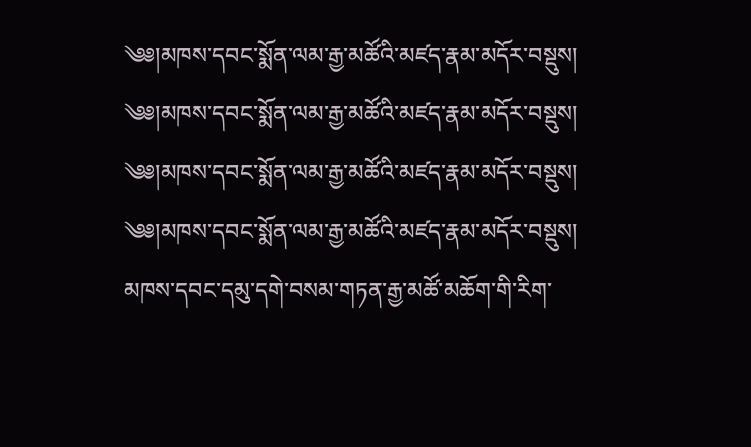༄༅།མཁས་དབང་སྨོན་ལམ་རྒྱ་མཚོའི་མཛད་རྣམ་མདོར་བསྡུས།
༄༅།མཁས་དབང་སྨོན་ལམ་རྒྱ་མཚོའི་མཛད་རྣམ་མདོར་བསྡུས།
༄༅།མཁས་དབང་སྨོན་ལམ་རྒྱ་མཚོའི་མཛད་རྣམ་མདོར་བསྡུས།
༄༅།མཁས་དབང་སྨོན་ལམ་རྒྱ་མཚོའི་མཛད་རྣམ་མདོར་བསྡུས།
མཁས་དབང་དམུ་དགེ་བསམ་གཏན་རྒྱ་མཚོ་མཆོག་གི་རིག་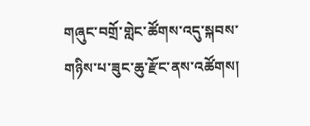གཞུང་བགྲོ་གླེང་ཚོགས་འདུ་སྐབས་གཉིས་པ་ཟུང་ཆུ་རྫོང་ནས་འཚོགས།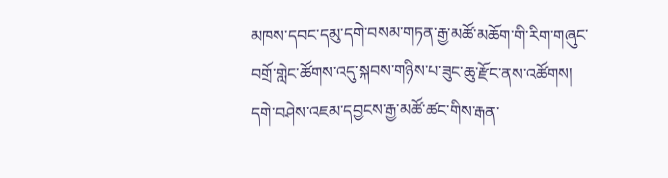མཁས་དབང་དམུ་དགེ་བསམ་གཏན་རྒྱ་མཚོ་མཆོག་གི་རིག་གཞུང་བགྲོ་གླེང་ཚོགས་འདུ་སྐབས་གཉིས་པ་ཟུང་ཆུ་རྫོང་ནས་འཚོགས།
དགེ་བཤེས་འཇམ་དབྱངས་རྒྱ་མཚོ་ཚང་གིས་རྒན་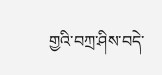གྱའི་བཀྲ་ཤིས་བདེ་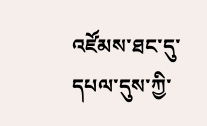འཛོམས་ཐང་དུ་དཔལ་དུས་ཀྱི་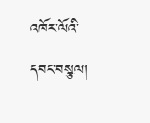འཁོར་ལོའི་དབང་བསྩལ།